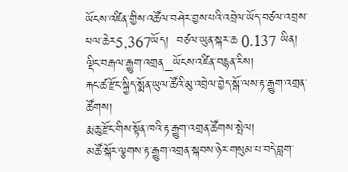ཡོངས་འཛིན་གྱིས་འཚོལ་བཤེར་བྱས་པའི་འབྲེལ་ཡོད་བཙལ་འབྲས་ཕལ་ཆེར5,367ཡོད།  བཙལ་ཡུན་སྐར་ཆ 0.137 ཡིན།
ལྡིང་བརྒལ་རྒྱུག་འགྲན_ཡོངས་འཛིན་བརྙན་རིས།
རྐང་ཚ་རྫོང་སྐྱིད་སྨོན་ཡུལ་ཚོའི་མུ་འབྲེལ་བྱེད་སྒོ་ལས་རྟ་རྒྱུག་འགྲན་ཚོགས།
རྨ་ཆུ་རྫོང་གིས་སྟོན་ཁའི་རྟ་རྒྱུག་འགྲན་ཚོགས་སྤེལ།
མཚོ་སྐོར་ལྕགས་རྟ་རྒྱུག་འགྲན་སྐབས་ཉེར་གསུམ་པ་བདེ་བླག་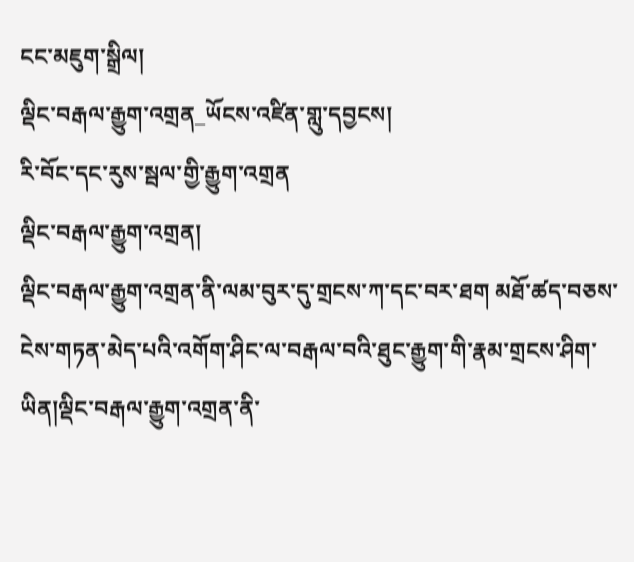ངང་མཇུག་སྒྲིལ།
ལྡིང་བརྒལ་རྒྱུག་འགྲན_ཡོངས་འཛིན་གླུ་དབྱངས།
རི་བོང་དང་རུས་སྦལ་གྱི་རྒྱུག་འགྲན
ལྡིང་བརྒལ་རྒྱུག་འགྲན།
ལྡིང་བརྒལ་རྒྱུག་འགྲན་ནི་ལམ་བུར་དུ་གྲངས་ཀ་དང་བར་ཐག མཐོ་ཚད་བཅས་ངེས་གཏན་མེད་པའི་འགོག་ཤིང་ལ་བརྒལ་བའི་ཐུང་རྒྱུག་གི་རྣམ་གྲངས་ཤིག་ཡིན།ལྡིང་བརྒལ་རྒྱུག་འགྲན་ནི་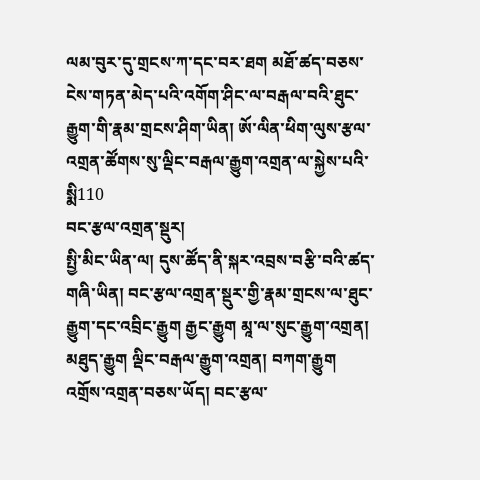ལམ་བུར་དུ་གྲངས་ཀ་དང་བར་ཐག མཐོ་ཚད་བཅས་ངེས་གཏན་མེད་པའི་འགོག་ཤིང་ལ་བརྒལ་བའི་ཐུང་རྒྱུག་གི་རྣམ་གྲངས་ཤིག་ཡིན། ཨོ་ལིན་ཕིག་ལུས་རྩལ་འགྲན་ཚོགས་སུ་ལྡིང་བརྒལ་རྒྱུག་འགྲན་ལ་སྐྱེས་པའི་སྨི110
བང་རྩལ་འགྲན་སྡུར།
སྤྱི་མིང་ཡིན་ལ། དུས་ཚོད་ནི་སྐར་འབྲས་བརྩི་བའི་ཚད་གཞི་ཡིན། བང་རྩལ་འགྲན་སྡུར་གྱི་རྣམ་གྲངས་ལ་ཐུང་རྒྱུག་དང་འབྲིང་རྒྱུག རྒྱང་རྒྱུག མཱ་ལ་སུང་རྒྱུག་འགྲན། མཐུད་རྒྱུག ལྡིང་བརྒལ་རྒྱུག་འགྲན། བཀག་རྒྱུག འགྲོས་འགྲན་བཅས་ཡོད། བང་རྩལ་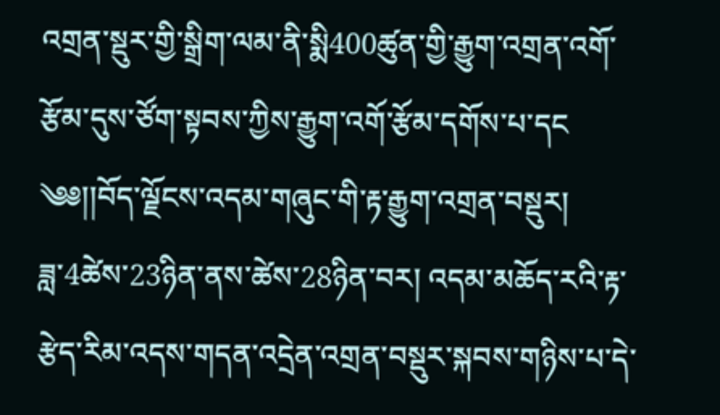འགྲན་སྡུར་གྱི་སྒྲིག་ལམ་ནི་སྨི400ཚུན་གྱི་རྒྱུག་འགྲན་འགོ་རྩོམ་དུས་ཙོག་སྟབས་ཀྱིས་རྒྱུག་འགོ་རྩོམ་དགོས་པ་དང
༄༅།།བོད་ལྗོངས་འདམ་གཞུང་གི་རྟ་རྒྱུག་འགྲན་བསྡུར།
ཟླ་4ཚེས་23ཉིན་ནས་ཚེས་28ཉིན་བར། འདམ་མཆོད་རའི་རྟ་རྩེད་རིམ་འདས་གདན་འདྲེན་འགྲན་བསྡུར་སྐབས་གཉིས་པ་དེ་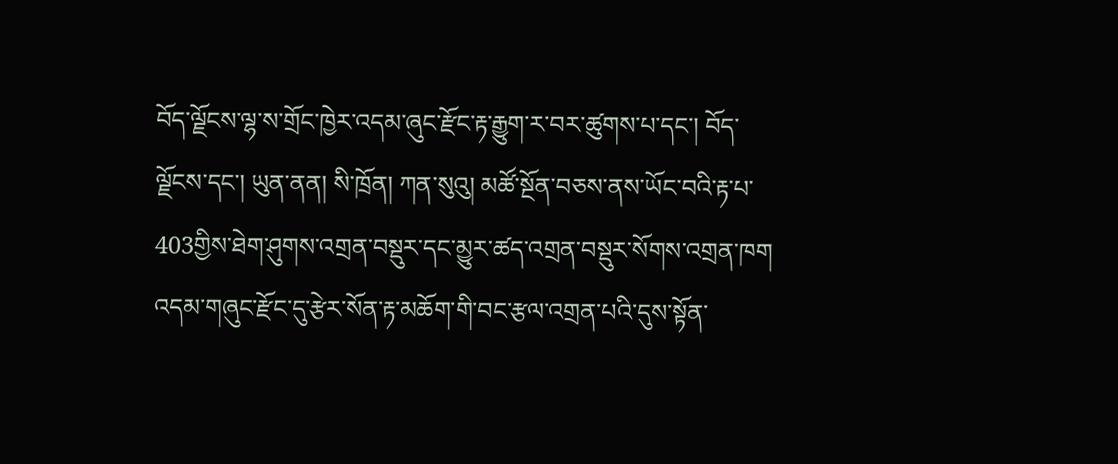བོད་ལྗོངས་ལྷ་ས་གྲོང་ཁྱེར་འདམ་ཞུང་རྫོང་རྟ་རྒྱུག་ར་བར་ཚུགས་པ་དང་། བོད་ལྗོངས་དང་། ཡུན་ནན། སི་ཁྲོན། ཀན་སུའུ། མཚོ་སྔོན་བཅས་ནས་ཡོང་བའི་རྟ་པ་403གྱིས་ཐེག་ཤུགས་འགྲན་བསྡུར་དང་མྱུར་ཚད་འགྲན་བསྡུར་སོགས་འགྲན་ཁག
འདམ་གཞུང་རྫོང་དུ་རྩེར་སོན་རྟ་མཆོག་གི་བང་རྩལ་འགྲན་པའི་དུས་སྟོན་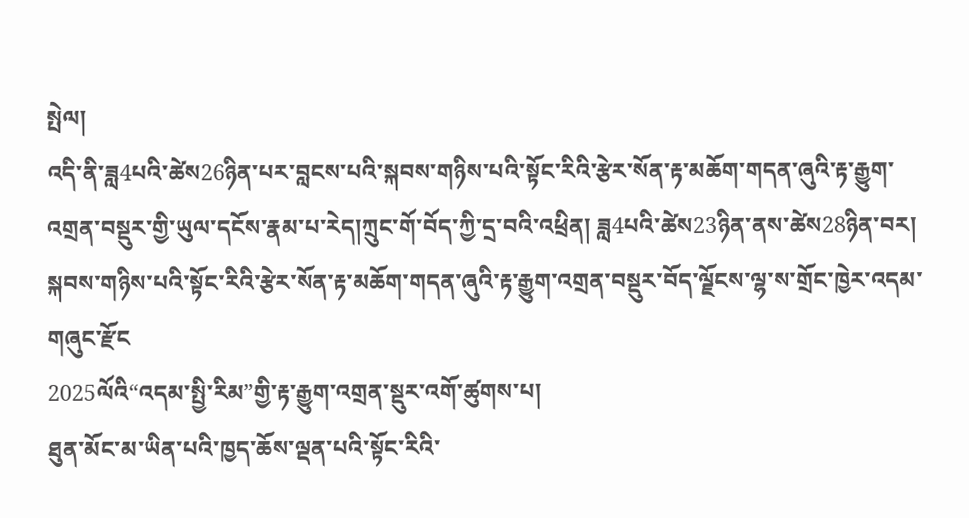སྤེལ།
འདི་ནི་ཟླ4པའི་ཚེས26ཉིན་པར་བླངས་པའི་སྐབས་གཉིས་པའི་སྟོང་རིའི་རྩེར་སོན་རྟ་མཆོག་གདན་ཞུའི་རྟ་རྒྱུག་འགྲན་བསྡུར་གྱི་ཡུལ་དངོས་རྣམ་པ་རེད།ཀྲུང་གོ་བོད་ཀྱི་དྲ་བའི་འཕྲིན། ཟླ4པའི་ཚེས23ཉིན་ནས་ཚེས28ཉིན་བར། སྐབས་གཉིས་པའི་སྟོང་རིའི་རྩེར་སོན་རྟ་མཆོག་གདན་ཞུའི་རྟ་རྒྱུག་འགྲན་བསྡུར་བོད་ལྗོངས་ལྷ་ས་གྲོང་ཁྱེར་འདམ་གཞུང་རྫོང
2025ལོའི“འདམ་སྤྱི་རིམ”གྱི་རྟ་རྒྱུག་འགྲན་སྡུར་འགོ་ཚུགས་པ།
ཐུན་མོང་མ་ཡིན་པའི་ཁྱད་ཆོས་ལྡན་པའི་སྟོང་རིའི་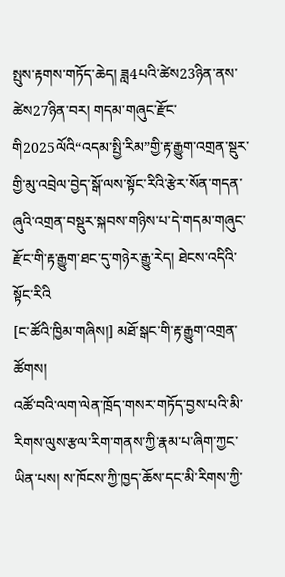སྤུས་རྟགས་གཏོད་ཆེད། ཟླ4པའི་ཚེས23ཉིན་ནས་ཚེས27ཉིན་བར། གདམ་གཞུང་རྫོང་གི2025ལོའི“འདམ་སྤྱི་རིམ”གྱི་རྟ་རྒྱུག་འགྲན་སྡུར་གྱི་མུ་འབྲེལ་བྱེད་སྒོ་ལས་སྟོང་རིའི་རྩེར་སོན་གདན་ཞུའི་འགྲན་བསྡུར་སྐབས་གཉིས་པ་དེ་གདམ་གཞུང་རྫོང་གི་རྟ་རྒྱུག་ཐང་དུ་གཉེར་རྒྱུ་རེད། ཐེངས་འདིའི་སྟོང་རིའི
[ང་ཚོའི་ཁྱིམ་གཞིས།] མཐོ་སྒང་གི་རྟ་རྒྱུག་འགྲན་ཚོགས།
འཚོ་བའི་ལག་ལེན་ཁྲོད་གསར་གཏོད་བྱས་པའི་མི་རིགས་ལུས་རྩལ་རིག་གནས་ཀྱི་རྣམ་པ་ཞིག་ཀྱང་ཡིན་པས། ས་ཁོངས་ཀྱི་ཁྱད་ཆོས་དང་མི་རིགས་ཀྱི་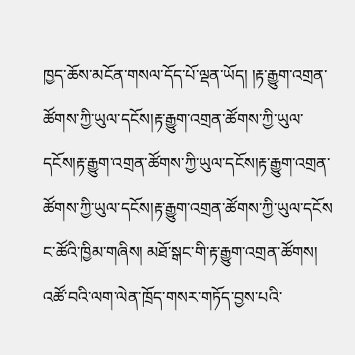ཁྱད་ཆོས་མངོན་གསལ་དོད་པོ་ལྡན་ཡོད། །རྟ་རྒྱུག་འགྲན་ཚོགས་ཀྱི་ཡུལ་དངོས།རྟ་རྒྱུག་འགྲན་ཚོགས་ཀྱི་ཡུལ་དངོས།རྟ་རྒྱུག་འགྲན་ཚོགས་ཀྱི་ཡུལ་དངོས།རྟ་རྒྱུག་འགྲན་ཚོགས་ཀྱི་ཡུལ་དངོས།རྟ་རྒྱུག་འགྲན་ཚོགས་ཀྱི་ཡུལ་དངོས
ང་ཚོའི་ཁྱིམ་གཞིས། མཐོ་སྒང་གི་རྟ་རྒྱུག་འགྲན་ཚོགས།
འཚོ་བའི་ལག་ལེན་ཁྲོད་གསར་གཏོད་བྱས་པའི་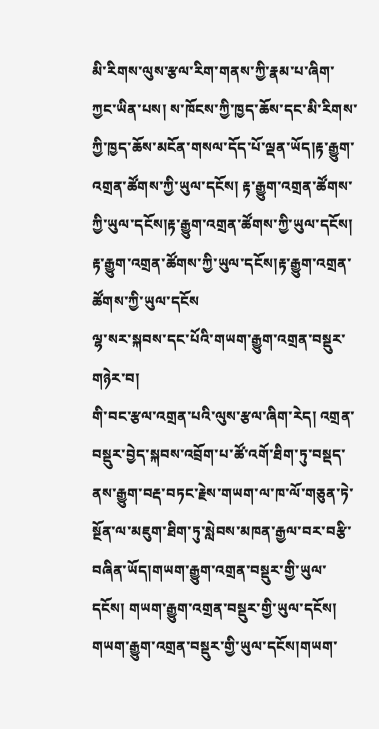མི་རིགས་ལུས་རྩལ་རིག་གནས་ཀྱི་རྣམ་པ་ཞིག་ཀྱང་ཡིན་པས། ས་ཁོངས་ཀྱི་ཁྱད་ཆོས་དང་མི་རིགས་ཀྱི་ཁྱད་ཆོས་མངོན་གསལ་དོད་པོ་ལྡན་ཡོད།རྟ་རྒྱུག་འགྲན་ཚོགས་ཀྱི་ཡུལ་དངོས། རྟ་རྒྱུག་འགྲན་ཚོགས་ཀྱི་ཡུལ་དངོས།རྟ་རྒྱུག་འགྲན་ཚོགས་ཀྱི་ཡུལ་དངོས། རྟ་རྒྱུག་འགྲན་ཚོགས་ཀྱི་ཡུལ་དངོས།རྟ་རྒྱུག་འགྲན་ཚོགས་ཀྱི་ཡུལ་དངོས
ལྷ་སར་སྐབས་དང་པོའི་གཡག་རྒྱུག་འགྲན་བསྡུར་གཉེར་བ།
གི་བང་རྩལ་འགྲན་པའི་ལུས་རྩལ་ཞིག་རེད། འགྲན་བསྡུར་བྱེད་སྐབས་འབྲོག་པ་ཚོ་འགོ་ཐིག་ཏུ་བསྡད་ནས་རྒྱུག་བརྡ་བཏང་རྗེས་གཡག་ལ་ཁ་ལོ་གཅུན་ཏེ་སྔོན་ལ་མཇུག་ཐིག་ཏུ་སླེབས་མཁན་རྒྱལ་བར་བརྩི་བཞིན་ཡོད།གཡག་རྒྱུག་འགྲན་བསྡུར་གྱི་ཡུལ་དངོས། གཡག་རྒྱུག་འགྲན་བསྡུར་གྱི་ཡུལ་དངོས། གཡག་རྒྱུག་འགྲན་བསྡུར་གྱི་ཡུལ་དངོས།གཡག་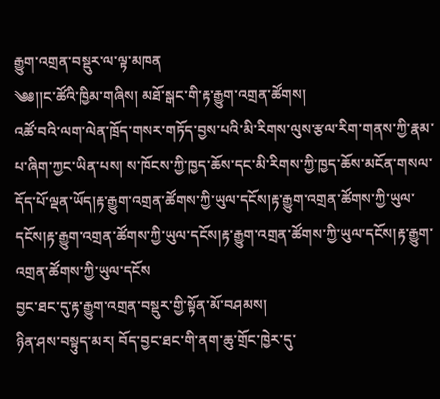རྒྱུག་འགྲན་བསྡུར་ལ་ལྟ་མཁན
༄༅།།ང་ཚོའི་ཁྱིམ་གཞིས། མཐོ་སྒང་གི་རྟ་རྒྱུག་འགྲན་ཚོགས།
འཚོ་བའི་ལག་ལེན་ཁྲོད་གསར་གཏོད་བྱས་པའི་མི་རིགས་ལུས་རྩལ་རིག་གནས་ཀྱི་རྣམ་པ་ཞིག་ཀྱང་ཡིན་པས། ས་ཁོངས་ཀྱི་ཁྱད་ཆོས་དང་མི་རིགས་ཀྱི་ཁྱད་ཆོས་མངོན་གསལ་དོད་པོ་ལྡན་ཡོད།རྟ་རྒྱུག་འགྲན་ཚོགས་ཀྱི་ཡུལ་དངོས།རྟ་རྒྱུག་འགྲན་ཚོགས་ཀྱི་ཡུལ་དངོས།རྟ་རྒྱུག་འགྲན་ཚོགས་ཀྱི་ཡུལ་དངོས།རྟ་རྒྱུག་འགྲན་ཚོགས་ཀྱི་ཡུལ་དངོས།རྟ་རྒྱུག་འགྲན་ཚོགས་ཀྱི་ཡུལ་དངོས
བྱང་ཐང་དུ་རྟ་རྒྱུག་འགྲན་བསྡུར་གྱི་སྟོན་མོ་བཤམས།
ཉིན་ཤས་བསྟུད་མར། བོད་བྱང་ཐང་གི་ནག་ཆུ་གྲོང་ཁྱེར་དུ་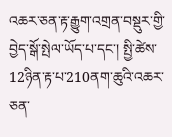འཆར་ཅན་རྟ་རྒྱུག་འགྲན་བསྡུར་གྱི་བྱེད་སྒོ་སྤེལ་ཡོད་པ་དང་། སྤྱི་ཚེས་12ཉིན་རྟ་པ་210ནག་ཆུའི་འཆར་ཅན་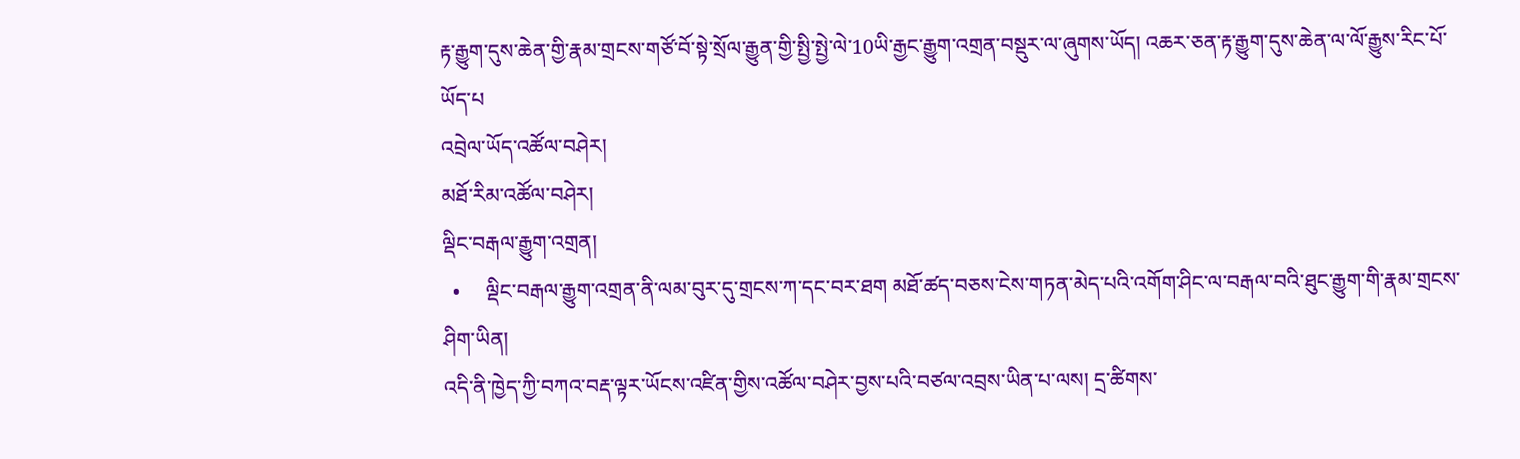རྟ་རྒྱུག་དུས་ཆེན་གྱི་རྣམ་གྲངས་གཙོ་བོ་སྟེ་སྲོལ་རྒྱུན་གྱི་སྤྱི་སྤྱེ་ལེ་10ཡི་རྒྱང་རྒྱུག་འགྲན་བསྡུར་ལ་ཞུགས་ཡོད། འཆར་ཅན་རྟ་རྒྱུག་དུས་ཆེན་ལ་ལོ་རྒྱུས་རིང་པོ་ཡོད་པ
འབྲེལ་ཡོད་འཚོལ་བཤེར།
མཐོ་རིམ་འཚོལ་བཤེར།
ལྡིང་བརྒལ་རྒྱུག་འགྲན།
  •     ལྡིང་བརྒལ་རྒྱུག་འགྲན་ནི་ལམ་བུར་དུ་གྲངས་ཀ་དང་བར་ཐག མཐོ་ཚད་བཅས་ངེས་གཏན་མེད་པའི་འགོག་ཤིང་ལ་བརྒལ་བའི་ཐུང་རྒྱུག་གི་རྣམ་གྲངས་ཤིག་ཡིན།
འདི་ནི་ཁྱེད་ཀྱི་བཀའ་བརྡ་ལྟར་ཡོངས་འཛིན་གྱིས་འཚོལ་བཤེར་བྱས་པའི་བཙལ་འབྲས་ཡིན་པ་ལས། དྲ་ཚིགས་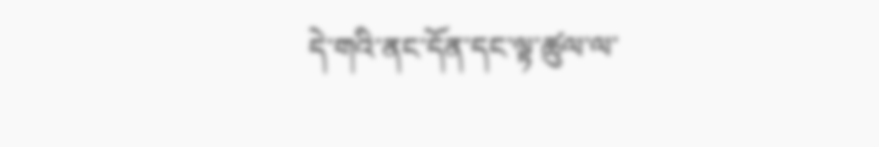དེ་གའི་ནང་དོན་དང་ལྟ་ཚུལ་ལ་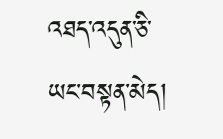འཐད་འདུན་ཅི་ཡང་བསྟན་མེད།